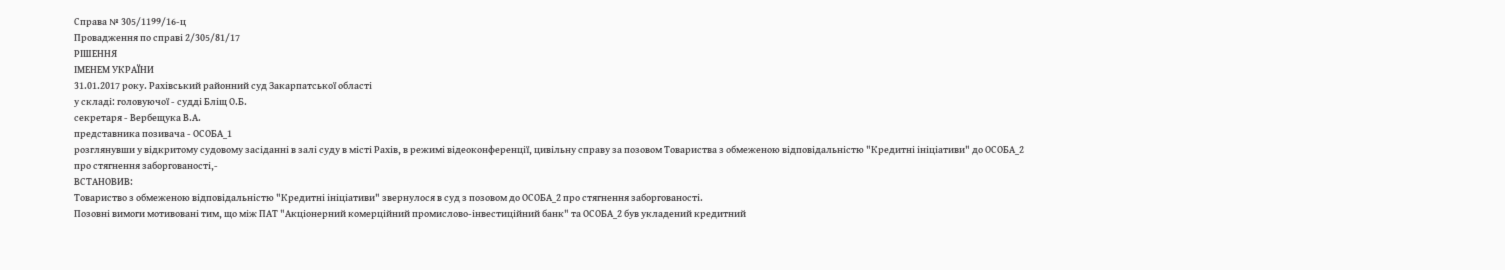Справа № 305/1199/16-ц
Провадження по справі 2/305/81/17
РІШЕННЯ
ІМЕНЕМ УКРАЇНИ
31.01.2017 року. Рахівський районний суд Закарпатської області
у складі: головуючої - судді Бліщ О.Б.
секретаря - Вербещука В.А.
представника позивача - ОСОБА_1
розглянувши у відкритому судовому засіданні в залі суду в місті Рахів, в режимі відеоконференції, цивільну справу за позовом Товариства з обмеженою відповідальністю "Кредитні ініціативи" до ОСОБА_2 про стягнення заборгованості,-
ВСТАНОВИВ:
Товариство з обмеженою відповідальністю "Кредитні ініціативи" звернулося в суд з позовом до ОСОБА_2 про стягнення заборгованості.
Позовні вимоги мотивовані тим, що між ПАТ "Акціонерний комерційний промислово-інвестиційний банк" та ОСОБА_2 був укладений кредитний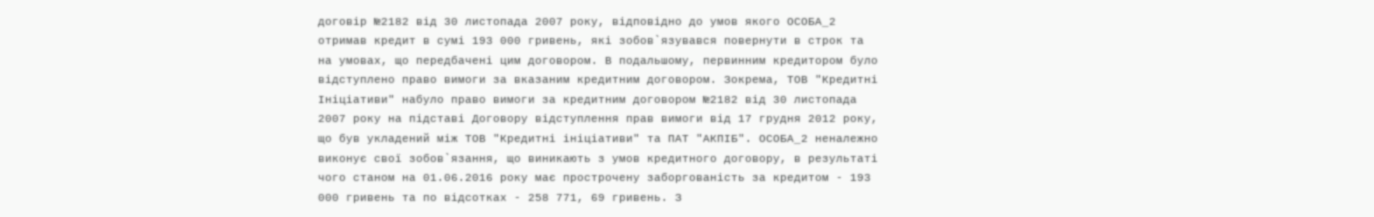договір №2182 від 30 листопада 2007 року, відповідно до умов якого ОСОБА_2 отримав кредит в сумі 193 000 гривень, які зобов`язувався повернути в строк та на умовах, що передбачені цим договором. В подальшому, первинним кредитором було відступлено право вимоги за вказаним кредитним договором. Зокрема, ТОВ "Кредитні Ініціативи" набуло право вимоги за кредитним договором №2182 від 30 листопада 2007 року на підставі Договору відступлення прав вимоги від 17 грудня 2012 року, що був укладений між ТОВ "Кредитні ініціативи" та ПАТ "АКПІБ". ОСОБА_2 неналежно виконує свої зобов`язання, що виникають з умов кредитного договору, в результаті чого станом на 01.06.2016 року має прострочену заборгованість за кредитом - 193 000 гривень та по відсотках - 258 771, 69 гривень. З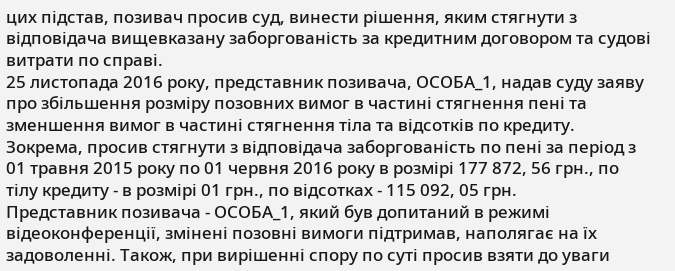цих підстав, позивач просив суд, винести рішення, яким стягнути з відповідача вищевказану заборгованість за кредитним договором та судові витрати по справі.
25 листопада 2016 року, представник позивача, ОСОБА_1, надав суду заяву про збільшення розміру позовних вимог в частині стягнення пені та зменшення вимог в частині стягнення тіла та відсотків по кредиту. Зокрема, просив стягнути з відповідача заборгованість по пені за період з 01 травня 2015 року по 01 червня 2016 року в розмірі 177 872, 56 грн., по тілу кредиту - в розмірі 01 грн., по відсотках - 115 092, 05 грн.
Представник позивача - ОСОБА_1, який був допитаний в режимі відеоконференції, змінені позовні вимоги підтримав, наполягає на їх задоволенні. Також, при вирішенні спору по суті просив взяти до уваги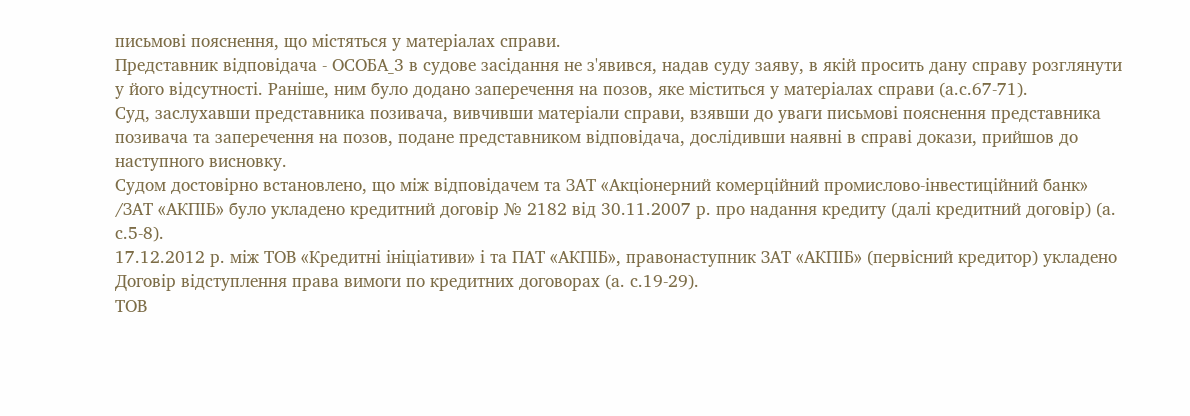письмові пояснення, що містяться у матеріалах справи.
Представник відповідача - ОСОБА_3 в судове засідання не з'явився, надав суду заяву, в якій просить дану справу розглянути у його відсутності. Раніше, ним було додано заперечення на позов, яке міститься у матеріалах справи (а.с.67-71).
Суд, заслухавши представника позивача, вивчивши матеріали справи, взявши до уваги письмові пояснення представника позивача та заперечення на позов, подане представником відповідача, дослідивши наявні в справі докази, прийшов до наступного висновку.
Судом достовірно встановлено, що між відповідачем та ЗАТ «Акціонерний комерційний промислово-інвестиційний банк» /ЗАТ «АКПІБ» було укладено кредитний договір № 2182 від 30.11.2007 р. про надання кредиту (далі кредитний договір) (а. с.5-8).
17.12.2012 р. між ТОВ «Кредитні ініціативи» і та ПАТ «АКПІБ», правонаступник ЗАТ «АКПІБ» (первісний кредитор) укладено Договір відступлення права вимоги по кредитних договорах (а. с.19-29).
ТОВ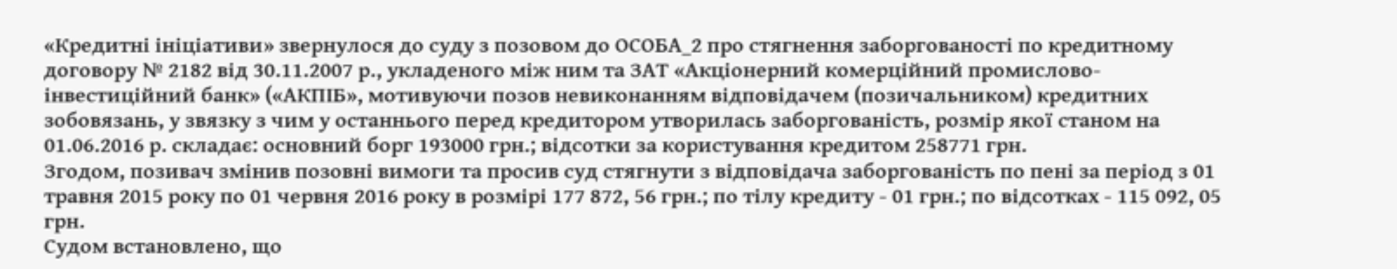«Кредитні ініціативи» звернулося до суду з позовом до ОСОБА_2 про стягнення заборгованості по кредитному договору № 2182 від 30.11.2007 р., укладеного між ним та ЗАТ «Акціонерний комерційний промислово-інвестиційний банк» («АКПІБ», мотивуючи позов невиконанням відповідачем (позичальником) кредитних зобовязань, у звязку з чим у останнього перед кредитором утворилась заборгованість, розмір якої станом на 01.06.2016 р. складає: основний борг 193000 грн.; відсотки за користування кредитом 258771 грн.
Згодом, позивач змінив позовні вимоги та просив суд стягнути з відповідача заборгованість по пені за період з 01 травня 2015 року по 01 червня 2016 року в розмірі 177 872, 56 грн.; по тілу кредиту - 01 грн.; по відсотках - 115 092, 05 грн.
Судом встановлено, що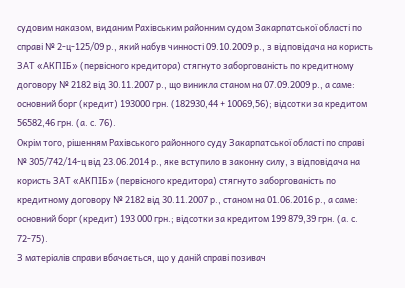судовим наказом, виданим Рахівським районним судом Закарпатської області по справі № 2-ц-125/09 р., який набув чинності 09.10.2009 р., з відповідача на користь ЗАТ «АКПІБ» (первісного кредитора) стягнуто заборгованість по кредитному договору № 2182 від 30.11.2007 р., що виникла станом на 07.09.2009 р., а саме: основний борг (кредит) 193000 грн. (182930,44 + 10069,56); відсотки за кредитом 56582,46 грн. (а. с. 76).
Окрім того, рішенням Рахівського районного суду Закарпатської області по справі № 305/742/14-ц від 23.06.2014 р., яке вступило в законну силу, з відповідача на користь ЗАТ «АКПІБ» (первісного кредитора) стягнуто заборгованість по кредитному договору № 2182 від 30.11.2007 р., станом на 01.06.2016 р., а саме: основний борг (кредит) 193 000 грн.; відсотки за кредитом 199 879,39 грн. (а. с. 72-75).
З матеріалів справи вбачається, що у даній справі позивач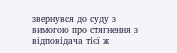звернувся до суду з вимогою про стягнення з відповідача тієї ж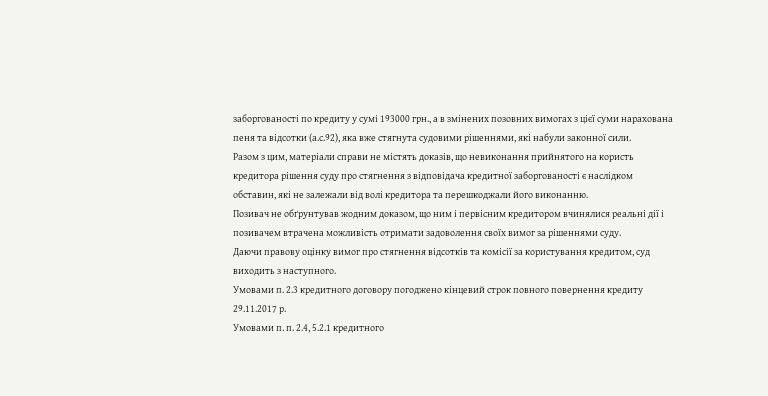заборгованості по кредиту у сумі 193000 грн., а в змінених позовних вимогах з цієї суми нарахована пеня та відсотки (а.с.92), яка вже стягнута судовими рішеннями, які набули законної сили.
Разом з цим, матеріали справи не містять доказів, що невиконання прийнятого на користь кредитора рішення суду про стягнення з відповідача кредитної заборгованості є наслідком обставин, які не залежали від волі кредитора та перешкоджали його виконанню.
Позивач не обґрунтував жодним доказом, що ним і первісним кредитором вчинялися реальні дії і позивачем втрачена можливість отримати задоволення своїх вимог за рішеннями суду.
Даючи правову оцінку вимог про стягнення відсотків та комісії за користування кредитом, суд виходить з наступного.
Умовами п. 2.3 кредитного договору погоджено кінцевий строк повного повернення кредиту 29.11.2017 р.
Умовами п. п. 2.4, 5.2.1 кредитного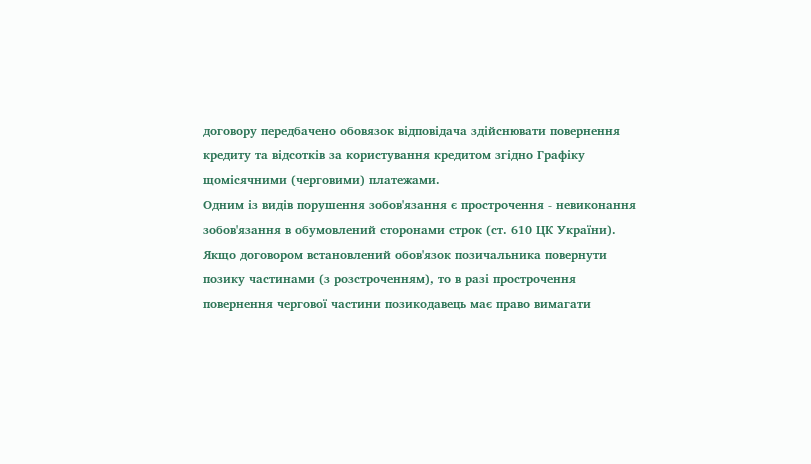договору передбачено обовязок відповідача здійснювати повернення кредиту та відсотків за користування кредитом згідно Графіку щомісячними (черговими) платежами.
Одним із видів порушення зобов'язання є прострочення - невиконання зобов'язання в обумовлений сторонами строк (ст. 610 ЦК України).
Якщо договором встановлений обов'язок позичальника повернути позику частинами (з розстроченням), то в разі прострочення повернення чергової частини позикодавець має право вимагати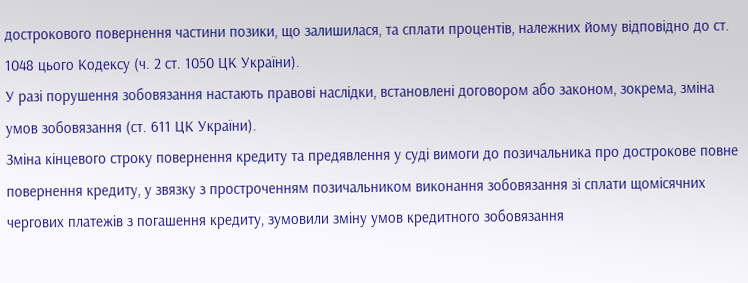дострокового повернення частини позики, що залишилася, та сплати процентів, належних йому відповідно до ст. 1048 цього Кодексу (ч. 2 ст. 1050 ЦК України).
У разі порушення зобовязання настають правові наслідки, встановлені договором або законом, зокрема, зміна умов зобовязання (ст. 611 ЦК України).
Зміна кінцевого строку повернення кредиту та предявлення у суді вимоги до позичальника про дострокове повне повернення кредиту, у звязку з простроченням позичальником виконання зобовязання зі сплати щомісячних чергових платежів з погашення кредиту, зумовили зміну умов кредитного зобовязання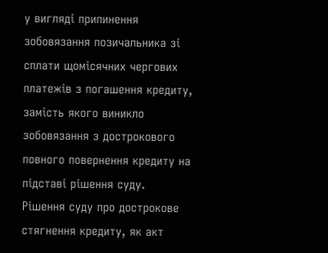у вигляді припинення зобовязання позичальника зі сплати щомісячних чергових платежів з погашення кредиту, замість якого виникло зобовязання з дострокового повного повернення кредиту на підставі рішення суду.
Рішення суду про дострокове стягнення кредиту, як акт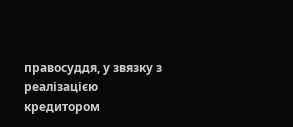правосуддя, у звязку з реалізацією кредитором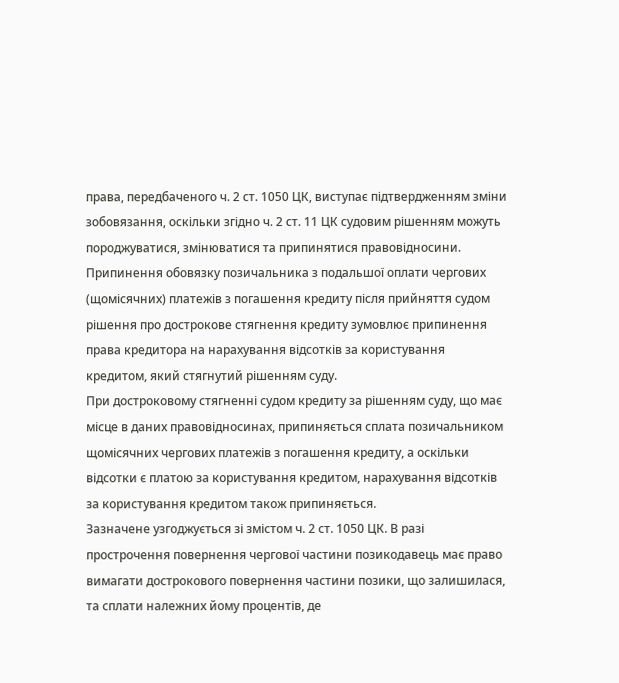права, передбаченого ч. 2 ст. 1050 ЦК, виступає підтвердженням зміни зобовязання, оскільки згідно ч. 2 ст. 11 ЦК судовим рішенням можуть породжуватися, змінюватися та припинятися правовідносини.
Припинення обовязку позичальника з подальшої оплати чергових (щомісячних) платежів з погашення кредиту після прийняття судом рішення про дострокове стягнення кредиту зумовлює припинення права кредитора на нарахування відсотків за користування кредитом, який стягнутий рішенням суду.
При достроковому стягненні судом кредиту за рішенням суду, що має місце в даних правовідносинах, припиняється сплата позичальником щомісячних чергових платежів з погашення кредиту, а оскільки відсотки є платою за користування кредитом, нарахування відсотків за користування кредитом також припиняється.
Зазначене узгоджується зі змістом ч. 2 ст. 1050 ЦК. В разі прострочення повернення чергової частини позикодавець має право вимагати дострокового повернення частини позики, що залишилася, та сплати належних йому процентів, де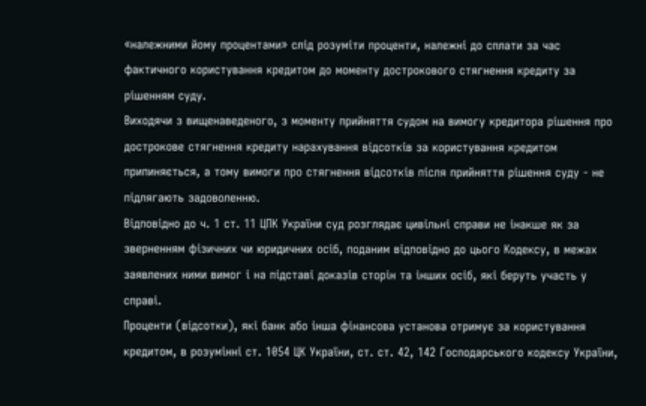«належними йому процентами» слід розуміти проценти, належні до сплати за час фактичного користування кредитом до моменту дострокового стягнення кредиту за рішенням суду.
Виходячи з вищенаведеного, з моменту прийняття судом на вимогу кредитора рішення про дострокове стягнення кредиту нарахування відсотків за користування кредитом припиняється, а тому вимоги про стягнення відсотків після прийняття рішення суду - не підлягають задоволенню.
Відповідно до ч. 1 ст. 11 ЦПК України суд розглядає цивільні справи не інакше як за зверненням фізичних чи юридичних осіб, поданим відповідно до цього Кодексу, в межах заявлених ними вимог і на підставі доказів сторін та інших осіб, які беруть участь у справі.
Проценти (відсотки), які банк або інша фінансова установа отримує за користування кредитом, в розумінні ст. 1054 ЦК України, ст. ст. 42, 142 Господарського кодексу України,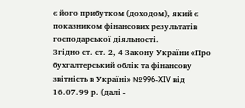є його прибутком (доходом), який є показником фінансових результатів господарської діяльності.
Згідно ст. ст. 2, 4 Закону України «Про бухгалтерський облік та фінансову звітність в Україні» №996-XIV від 16.07.99 р. (далі -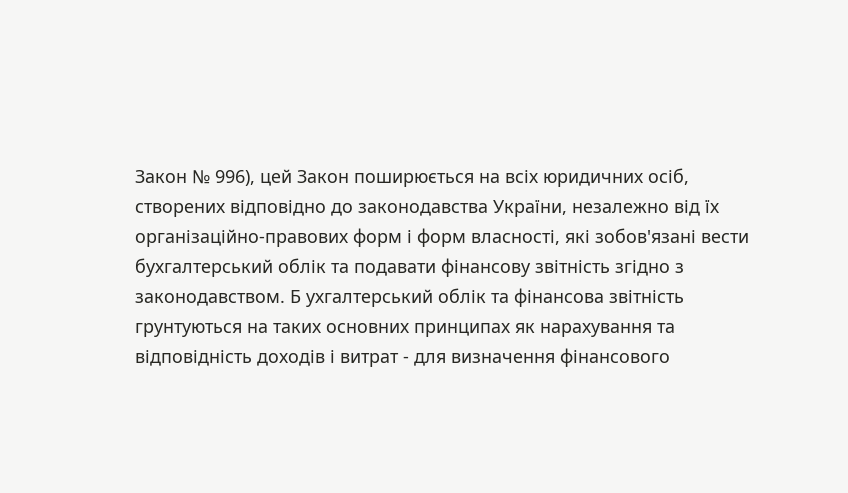Закон № 996), цей Закон поширюється на всіх юридичних осіб, створених відповідно до законодавства України, незалежно від їх організаційно-правових форм і форм власності, які зобов'язані вести бухгалтерський облік та подавати фінансову звітність згідно з законодавством. Б ухгалтерський облік та фінансова звітність грунтуються на таких основних принципах як нарахування та відповідність доходів і витрат - для визначення фінансового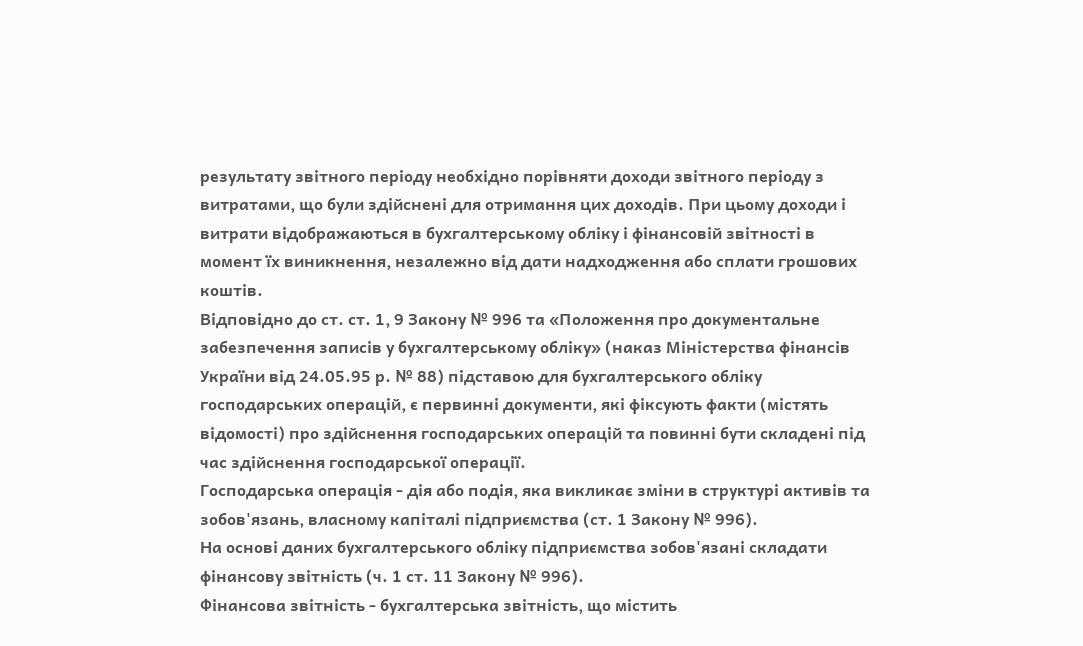результату звітного періоду необхідно порівняти доходи звітного періоду з витратами, що були здійснені для отримання цих доходів. При цьому доходи і витрати відображаються в бухгалтерському обліку і фінансовій звітності в момент їх виникнення, незалежно від дати надходження або сплати грошових коштів.
Відповідно до ст. ст. 1, 9 Закону № 996 та «Положення про документальне забезпечення записів у бухгалтерському обліку» (наказ Міністерства фінансів України від 24.05.95 р. № 88) підставою для бухгалтерського обліку господарських операцій, є первинні документи, які фіксують факти (містять відомості) про здійснення господарських операцій та повинні бути складені під час здійснення господарської операції.
Господарська операція - дія або подія, яка викликає зміни в структурі активів та зобов'язань, власному капіталі підприємства (ст. 1 Закону № 996).
На основі даних бухгалтерського обліку підприємства зобов'язані складати фінансову звітність (ч. 1 ст. 11 Закону № 996).
Фінансова звітність - бухгалтерська звітність, що містить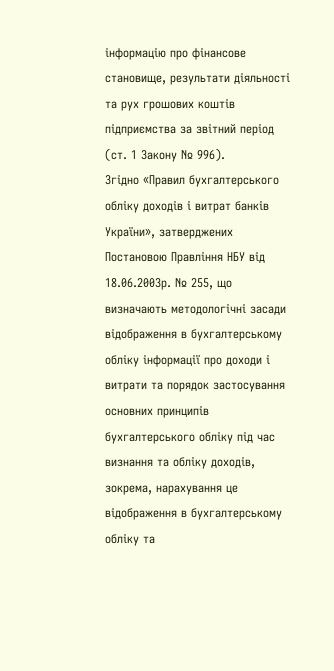інформацію про фінансове становище, результати діяльності та рух грошових коштів підприємства за звітний період (ст. 1 Закону № 996).
Згідно «Правил бухгалтерського обліку доходів і витрат банків України», затверджених Постановою Правління НБУ від 18.06.2003р. № 255, що визначають методологічні засади відображення в бухгалтерському обліку інформації про доходи і витрати та порядок застосування основних принципів бухгалтерського обліку під час визнання та обліку доходів, зокрема, нарахування це відображення в бухгалтерському обліку та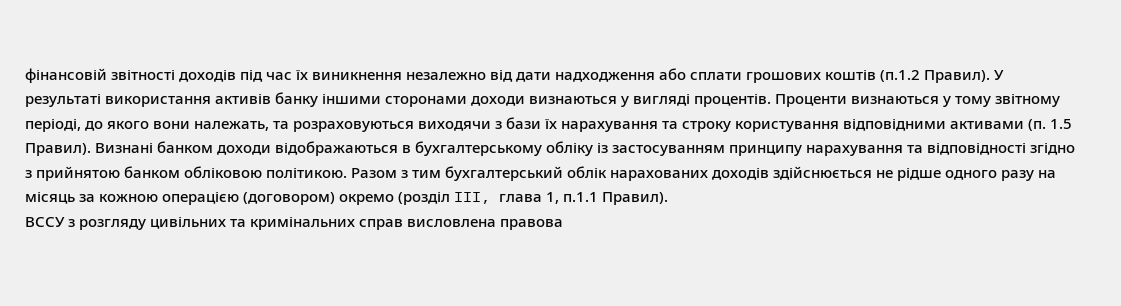фінансовій звітності доходів під час їх виникнення незалежно від дати надходження або сплати грошових коштів (п.1.2 Правил). У результаті використання активів банку іншими сторонами доходи визнаються у вигляді процентів. Проценти визнаються у тому звітному періоді, до якого вони належать, та розраховуються виходячи з бази їх нарахування та строку користування відповідними активами (п. 1.5 Правил). Визнані банком доходи відображаються в бухгалтерському обліку із застосуванням принципу нарахування та відповідності згідно з прийнятою банком обліковою політикою. Разом з тим бухгалтерський облік нарахованих доходів здійснюється не рідше одного разу на місяць за кожною операцією (договором) окремо (розділ III, глава 1, п.1.1 Правил).
ВССУ з розгляду цивільних та кримінальних справ висловлена правова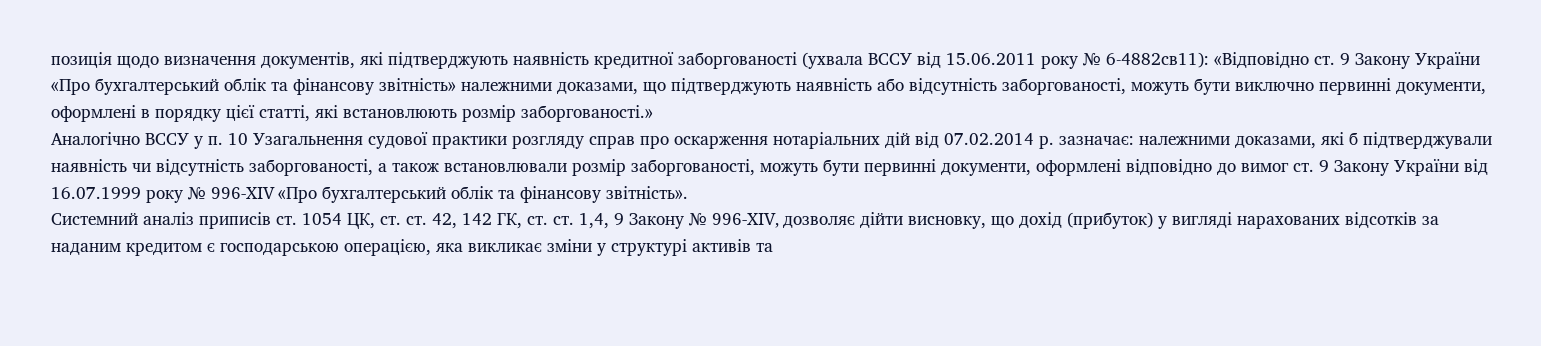позиція щодо визначення документів, які підтверджують наявність кредитної заборгованості (ухвала ВССУ від 15.06.2011 року № 6-4882св11): «Відповідно ст. 9 Закону України «Про бухгалтерський облік та фінансову звітність» належними доказами, що підтверджують наявність або відсутність заборгованості, можуть бути виключно первинні документи, оформлені в порядку цієї статті, які встановлюють розмір заборгованості.»
Аналогічно ВССУ у п. 10 Узагальнення судової практики розгляду справ про оскарження нотаріальних дій від 07.02.2014 р. зазначає: належними доказами, які б підтверджували наявність чи відсутність заборгованості, а також встановлювали розмір заборгованості, можуть бути первинні документи, оформлені відповідно до вимог ст. 9 Закону України від 16.07.1999 року № 996-XIV «Про бухгалтерський облік та фінансову звітність».
Системний аналіз приписів ст. 1054 ЦК, ст. ст. 42, 142 ГК, ст. ст. 1,4, 9 Закону № 996-XIV, дозволяє дійти висновку, що дохід (прибуток) у вигляді нарахованих відсотків за наданим кредитом є господарською операцією, яка викликає зміни у структурі активів та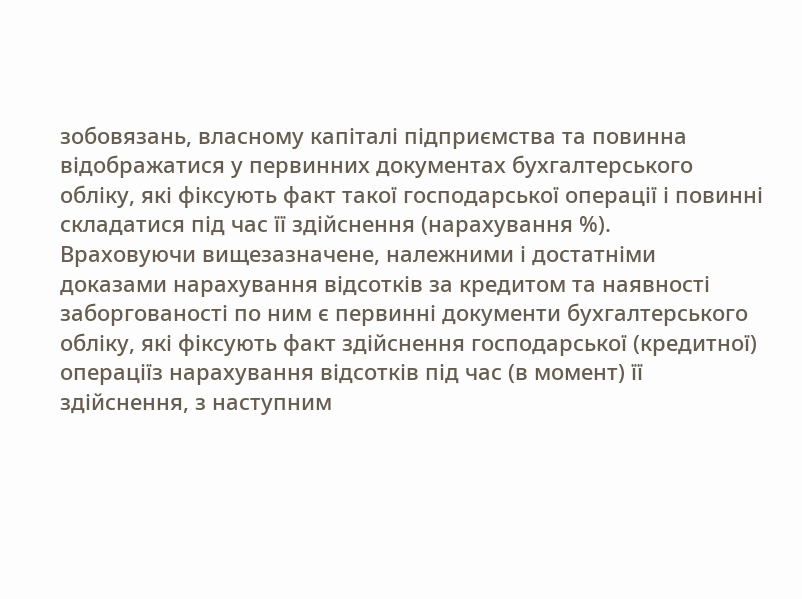зобовязань, власному капіталі підприємства та повинна відображатися у первинних документах бухгалтерського обліку, які фіксують факт такої господарської операції і повинні складатися під час її здійснення (нарахування %).
Враховуючи вищезазначене, належними і достатніми доказами нарахування відсотків за кредитом та наявності заборгованості по ним є первинні документи бухгалтерського обліку, які фіксують факт здійснення господарської (кредитної) операціїз нарахування відсотків під час (в момент) її здійснення, з наступним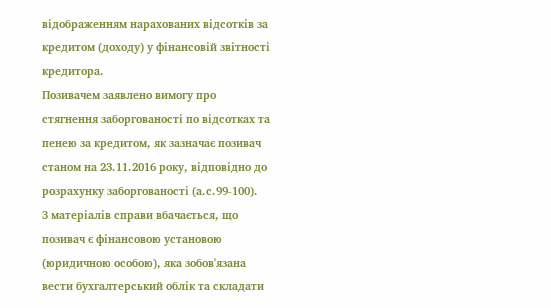відображенням нарахованих відсотків за кредитом (доходу) у фінансовій звітності кредитора.
Позивачем заявлено вимогу про стягнення заборгованості по відсотках та пенею за кредитом, як зазначає позивач станом на 23.11.2016 року, відповідно до розрахунку заборгованості (а.с.99-100).
З матеріалів справи вбачається, що позивач є фінансовою установою (юридичною особою), яка зобов'язана вести бухгалтерський облік та складати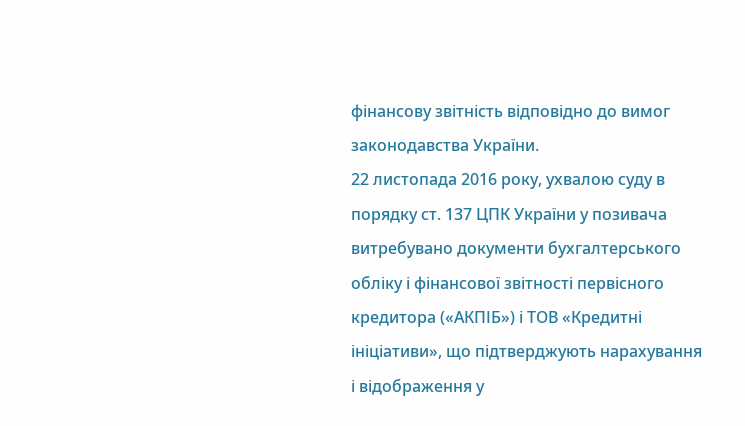фінансову звітність відповідно до вимог законодавства України.
22 листопада 2016 року, ухвалою суду в порядку ст. 137 ЦПК України у позивача витребувано документи бухгалтерського обліку і фінансової звітності первісного кредитора («АКПІБ») і ТОВ «Кредитні ініціативи», що підтверджують нарахування і відображення у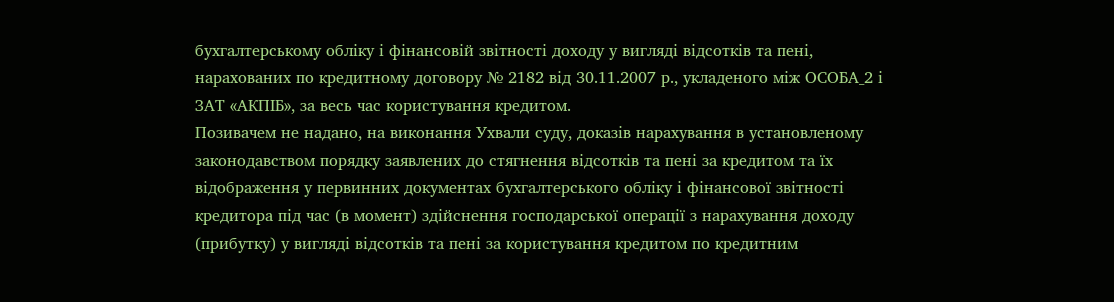бухгалтерському обліку і фінансовій звітності доходу у вигляді відсотків та пені, нарахованих по кредитному договору № 2182 від 30.11.2007 р., укладеного між ОСОБА_2 і ЗАТ «АКПІБ», за весь час користування кредитом.
Позивачем не надано, на виконання Ухвали суду, доказів нарахування в установленому законодавством порядку заявлених до стягнення відсотків та пені за кредитом та їх відображення у первинних документах бухгалтерського обліку і фінансової звітності кредитора під час (в момент) здійснення господарської операції з нарахування доходу (прибутку) у вигляді відсотків та пені за користування кредитом по кредитним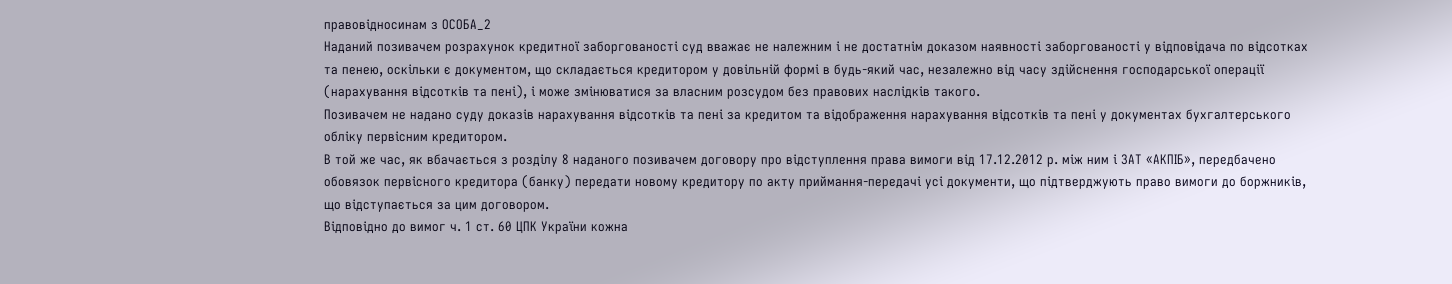правовідносинам з ОСОБА_2
Наданий позивачем розрахунок кредитної заборгованості суд вважає не належним і не достатнім доказом наявності заборгованості у відповідача по відсотках та пенею, оскільки є документом, що складається кредитором у довільній формі в будь-який час, незалежно від часу здійснення господарської операції (нарахування відсотків та пені), і може змінюватися за власним розсудом без правових наслідків такого.
Позивачем не надано суду доказів нарахування відсотків та пені за кредитом та відображення нарахування відсотків та пені у документах бухгалтерського обліку первісним кредитором.
В той же час, як вбачається з розділу 8 наданого позивачем договору про відступлення права вимоги від 17.12.2012 р. між ним і ЗАТ «АКПІБ», передбачено обовязок первісного кредитора (банку) передати новому кредитору по акту приймання-передачі усі документи, що підтверджують право вимоги до боржників, що відступається за цим договором.
Відповідно до вимог ч. 1 ст. 60 ЦПК України кожна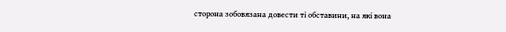сторона зобовязана довести ті обставини, на які вона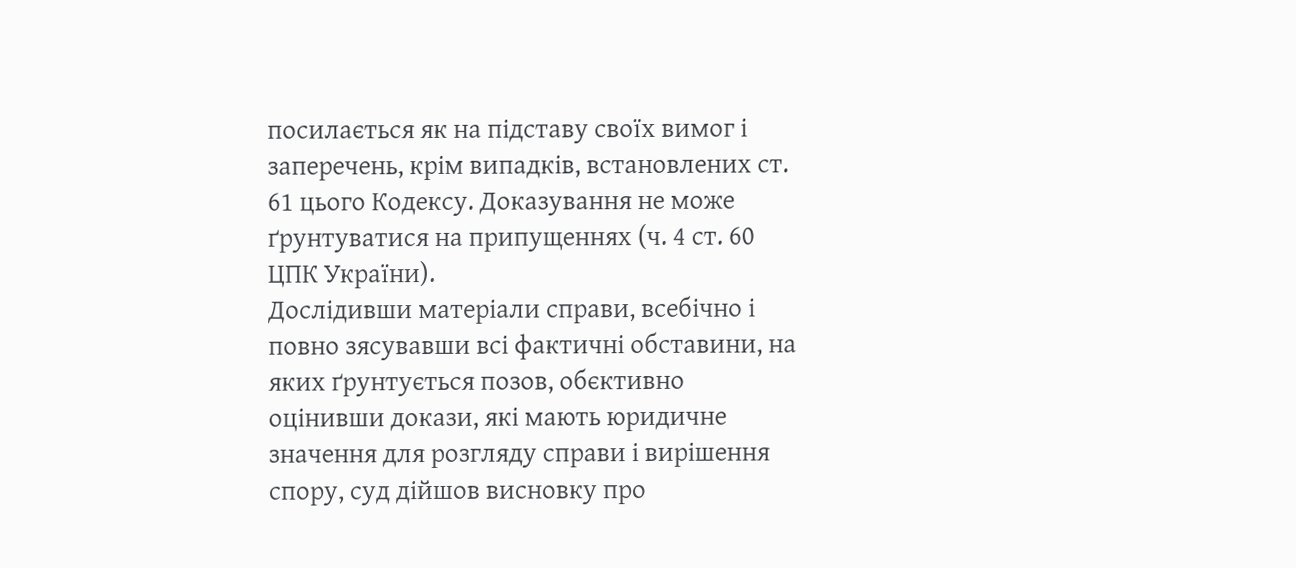посилається як на підставу своїх вимог і заперечень, крім випадків, встановлених ст. 61 цього Кодексу. Доказування не може ґрунтуватися на припущеннях (ч. 4 ст. 60 ЦПК України).
Дослідивши матеріали справи, всебічно і повно зясувавши всі фактичні обставини, на яких ґрунтується позов, обєктивно оцінивши докази, які мають юридичне значення для розгляду справи і вирішення спору, суд дійшов висновку про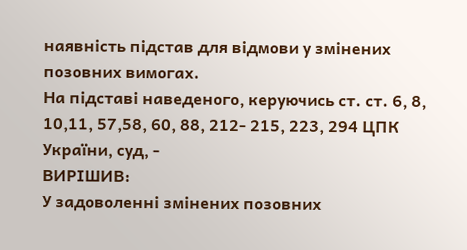наявність підстав для відмови у змінених позовних вимогах.
На підставі наведеного, керуючись ст. ст. 6, 8, 10,11, 57,58, 60, 88, 212- 215, 223, 294 ЦПК України, суд, -
ВИРІШИВ:
У задоволенні змінених позовних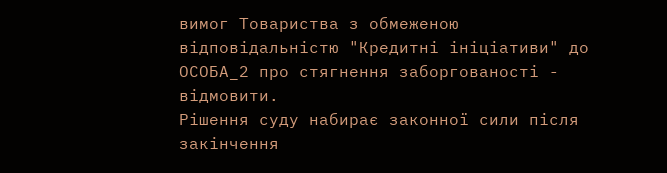вимог Товариства з обмеженою відповідальністю "Кредитні ініціативи" до ОСОБА_2 про стягнення заборгованості - відмовити.
Рішення суду набирає законної сили після закінчення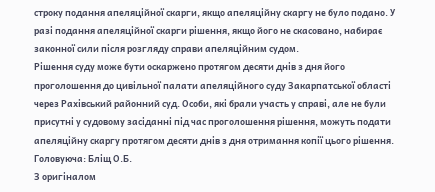строку подання апеляційної скарги, якщо апеляційну скаргу не було подано. У разі подання апеляційної скарги рішення, якщо його не скасовано, набирає законної сили після розгляду справи апеляційним судом.
Рішення суду може бути оскаржено протягом десяти днів з дня його проголошення до цивільної палати апеляційного суду Закарпатської області через Рахівський районний суд. Особи, які брали участь у справі, але не були присутні у судовому засіданні під час проголошення рішення, можуть подати апеляційну скаргу протягом десяти днів з дня отримання копії цього рішення.
Головуюча: Бліщ О.Б.
З оригіналом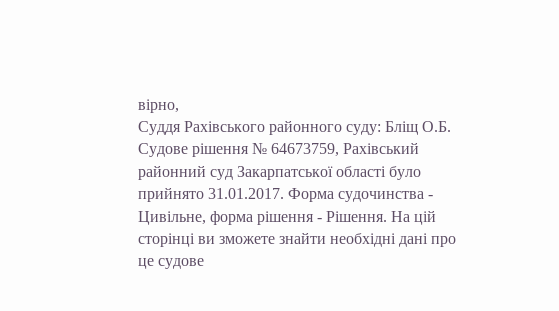вірно,
Суддя Рахівського районного суду: Бліщ О.Б.
Судове рішення № 64673759, Рахівський районний суд Закарпатської області було прийнято 31.01.2017. Форма судочинства - Цивільне, форма рішення - Рішення. На цій сторінці ви зможете знайти необхідні дані про це судове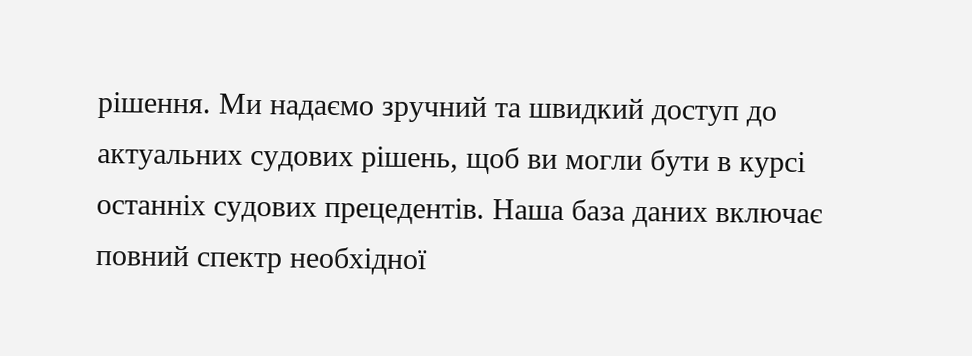рішення. Ми надаємо зручний та швидкий доступ до актуальних судових рішень, щоб ви могли бути в курсі останніх судових прецедентів. Наша база даних включає повний спектр необхідної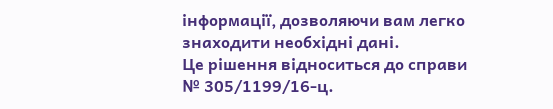інформації, дозволяючи вам легко знаходити необхідні дані.
Це рішення відноситься до справи № 305/1199/16-ц.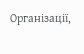Організації,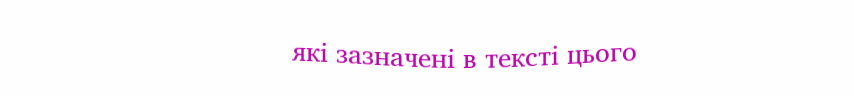які зазначені в тексті цього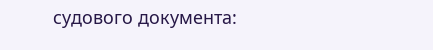судового документа: